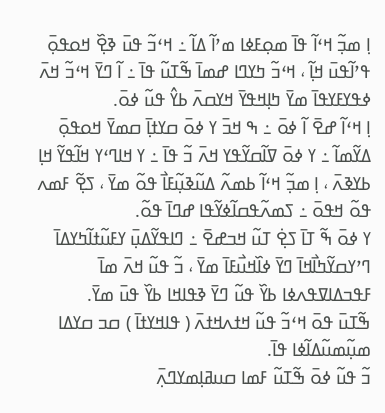ߊ߲ ߘߏ߲߬ ߞߵߊ߬ ߟߊ߫ ߘߋ߲ߓߦߊ ߘߴߊ߬ ߡߊ߬ ߸ ߞߵߏ߬ ߟߎ߫ ߢߐ߲߰ ߞߋߟߋ߲߫ ߟߴߊ߬ߟߎ߫ ߞߊ߲߬ ، ߞߵߏ߬ ߤߌߣߊ ߝߘߊ߫ ߒ߬ߠߎ߬ ߟߊ߫ ߸ ߊ߬ ߣߌ߫ ߞߵߏ߬ ߞߍ߫ ߦߟߌߓߌߟߊ߫ ߘߌ߫ ߤߊ߲ߞߟߌ߫ ߞߌߛߍ߫ ߕߌ߮ ߟߎ߬ ߦߋ߫.
ߊ߲ ߞߵߊ߬ ߝߐ߫ ߊ߬ ߦߋ߫ ߸ ߒ ߞߏ߫ ߌ ߦߋ߫ ߛߌߙߊ߲߫ ߛߘߌ߫ ߞߋߟߋ߲߫ ߡߌ߬ߘߊ߬ ߸ ߌ ߦߋ߫ ߜߊ߬ߛߌ߬ߟߌ ߞߍ߫ ߏ߬ ߟߊ߫ ߸ ߌ ߞߊߣߵߌ ߞߊ߬ߟߌ߬ ߞߊ߲ ߕߌߢߍ߫ ، ߊ߲ ߘߏ߲߬ ߞߵߊ߬ ߕߘߍ߬ ߡߎ߬ߢߎ߲߬ߓߊ߯ ߟߋ߬ ߘߌ߫ ، ߖߐ߲߬ ߓߘߍ ߟߋ߬ ߞߟߋ߫ ߸ ߖߘߍ߬ߟߛߊ߬ߦߌ߬ߟߊ ߝߣߊ߫ ߟߋ߬.
ߌ ߦߋ߫ ߒ߬ ߠߊ߫ ߖߐ߲߭ ߠߎ߬ ߞߏߝߐ߫ ߸ ߣߊߟߌ߬ߡߎ߲߫ ߌߓߎ߬ߙߊ߬ߤߌߡߊ߫ ߣߴߌߛߌ߬ߤߊ߯ߞߊ߫ ߣߌ߫ ߦߊ߰ߞߎ߯ߓߊ߫ ߘߌ߫ ، ߏ߬ ߟߎ߬ ߞߍ߫ ߘߊ߫ ߓߟߏߡߊߜߟߍߦߊ ߕߌ߰ ߟߎ߬ ߣߌ߫ ߢߟߊߞߊ ߕߌ߰ ߟߎ߫ ߘߌ߫.
ߒ߬ߠߎ߫ ߟߋ߫ ߞߵߏ߬ ߟߎ߬ ߞߙߍߞߙߍ߫ ( ߟߊߞߌߙߊ߫ ) ߛߏ ߛߌߡߊ ߘߎ߲߬ߘߎ߬ߡߊ߬ߦߊ ߟߊ߫.
ߏ߬ ߟߎ߬ ߦߋ߫ ߒ߬ߠߎ߬ ߓߘߊ ߛߎߥߊ߲ߘߌߣߍ߲߫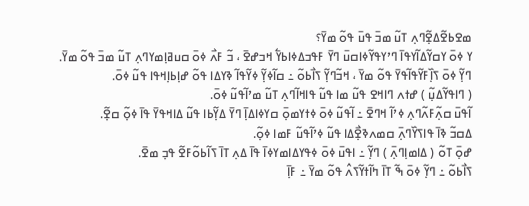ߘߐߕߐ߬ߡߐ߲߬ߣߍ߲ ߠߎ߬ ߘߏ߫ ߟߎ߫ ߟߋ߬ ߘߌ߫؟
ߌ ߦߋ߫ ߌߛߌ߬ߡߊ߬ߌߟߊ߫ ߣߴߌߟߌ߬ߦߊߛߎ߫ ߣߌ߫ ߓߟߏߡߦߊߕߌ߱ ߞߏߝߐ߫ ، ߏ߬ ߓߍ߯ ߦߋ߫ ߛߎߥߊ߲ߘߌߣߍ߲ ߠߎ߬ ߘߏ߫ ߟߋ߬ ߘߌ߫.
ߣߌ߲߬ ߦߋ߫ ߖߊ߲߰ߓߌ߬ߟߊ߬ߟߌ߫ ߟߋ߬ ߘߌ߫ ، ߞߏ߬ߣߌ߲߬ ߖߊ߯ߕߋ߬ ߸ ߛߊ߬ߦߌ߲߬ ߦߌ߬ߟߊ߬ ߢߌߡߊ ߟߋ߬ ߝߊ߲ߕߊ߲ߞߟߊ ߟߎ߬ ߦߋ߫.
( ߣߊߟߌ߬ߡߎ߲߬ ) ߝߙߍ ߣߊߞߐ ߟߎ߬ ߘߊ ߟߎ߬ ߟߊߞߊ߬ߣߍ߲ ߠߎ߬ ߘߴߊ߬ߟߎ߬ ߦߋ߫.
ߊ߬ߟߎ߫ ߛߍ߲߬ߓߍ߬ߣߍ߲ ߦߴߊ߬ ߞߣߐ߫ ߸ ߊ߬ߟߎ߬ ߦߋ߫ ߦߙߌߘߋ߲߫ ߛߌߦߊߡߊ߲߫ ߣߌ߫ ߡߌ߲߬ߕߊ ߟߎ߬ ߡߊߞߟߌ߫ ߟߊ߫ ߦߋ߲߬ ߛߐ߲߬.
ߡߛߏ߬ ߢߊ߫ ߟߊߖߌ߰ߣߍ߲߫ ߛߘߍߢߐ߲߯ߡߊ ߟߎ߬ ߦߴߊ߬ߟߎ߬ ߓߘߊ ߦߋ߲߬.
ߝߋ߲߫ ߠߋ߬ ( ߡߊߘߊ߲ߣߍ߲߫ ) ߣߌ߲߬ ߸ ߊߟߎ߫ ߦߋ߫ ߦߟߌߡߊߘߌߦߊ߫ ߟߊ߫ ߡߍ߲ ߠߊ߫ ߖߊ߬ߕߋ߬ߓߐ߬ ߟߏ߲ ߘߐ߫.
ߖߊ߯ߕߋ߬ ߸ ߣߌ߲߬ ߦߋ߫ ߒ߬ ߠߊ߫ ߤߊ߬ߙߌ߬ߖߍ߮ ߟߋ߬ ߘߌ߫ ߸ ߓߊ߲߫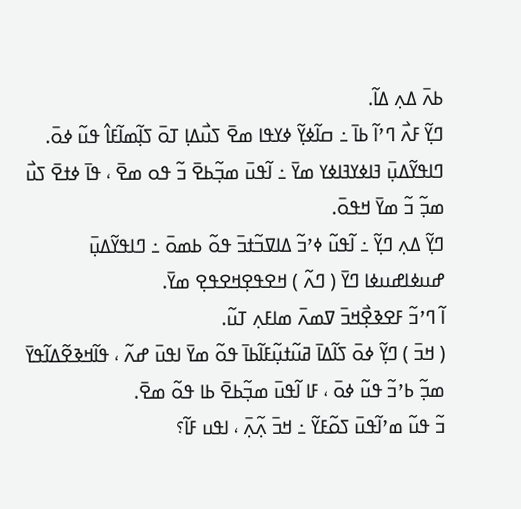ߕߍ߫ ߡߍ߲ ߡߊ߬.
ߣߌ߲߬ ߓߍ߯ ߣߴߊ߬ ߕߊ߫ ߸ ߛߊ߬ߦߌ߲߬ ߦߌߟߊ ߘߐ߫ ߖߎ߯ߡߊ߲ ߠߋ߫ ߖߊ߲߬ߘߊ߬ߓߊ߮ ߟߎ߬ ߦߋ߫.
ߣߊߟߌ߬ߡߎ߲߫ ߔߊߦߌߔߊߦߌ ߘߌ߫ ߸ ߊ߬ߟߎ߫ ߘߏ߲߬ߕߐ߫ ߏ߬ ߟߋ ߘߐ߫ ، ߟߊ߫ ߦߙߐ߫ ߖߎ߯ ߘߏ߲߬ ߏ߬ ߘߌ߫ ߞߟߋ߫.
ߣߌ߲߬ ߡߍ߲ ߣߌ߲߬ ߸ ߊ߬ߟߎ߬ ߦߴߏ߬ ߡߊߜߏ߬ߙߏ߫ ߟߋ߬ ߕߘߋ߫ ߸ ߣߊߟߌ߬ߡߎ߲߫ ߝߎߦߊߝߎߦߊ ߣߌ߫ ( ߣߍ߬ ) ߞߐߟߐ߲ߞߐߟߐ߲ ߘߌ߫.
ߊ߬ ߣߴߏ߬ ߓߐߢߐ߲߯ߞߏ߫ ߜߘߍ߫ ߘߊߓߍ߲ ߠߎ߬.
( ߞߏ߫ ) ߣߌ߲߬ ߦߋ߫ ߖߊ߬ߡߊ߫ ߥߎ߬ߙߎ߲߬ߓߊ߬ߕߊ߫ ߟߋ߬ ߘߌ߫ ߊߟߎ߫ ߝߍ߬ ، ߟߊ߬ߞߢߐ߬ߡߊ߬ߟߌ߫ ߘߏ߲߬ ߕߴߏ߬ ߟߎ߬ ߦߋ߫ ، ߓߊ ߊ߬ߟߎ߫ ߘߏ߲߬ߕߐ߫ ߕߊ ߟߋ߬ ߘߐ߫.
ߏ߬ ߟߎ߬ ߘߴߊ߬ߟߎ߫ ߖߋ߬ߓߌ߬ ߸ ߞߏ߫ ߍ߲߬ߍ߲߫ ، ߊߟߎ ߓߊ߬؟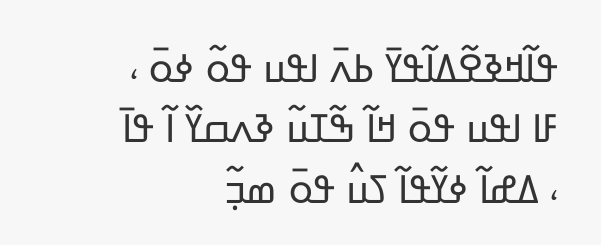ߟߊ߬ߞߢߐ߬ߡߊ߬ߟߌ߫ ߕߍ߫ ߊߟߎ ߟߋ߬ ߦߋ߫ ، ߓߊ ߊߟߎ ߟߋ߫ ߞߊ߬ ߒ߬ߠߎ߬ ߢߍߛߌ߰ ߊ߬ ߟߊ߫ ، ߡߝߊ߬ ߦߌ߬ߟߊ߬ ߖߎ߮ ߟߋ߫ ߘߏ߲߬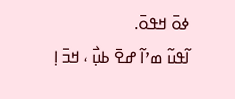ߦߋ߫ ߞߟߋ߫.
ߊ߬ߟߎ߬ ߘߴߊ߬ ߝߐ߫ ߕߎ߲߯ ، ߞߏ߫ ߊ߲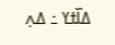ߡߊ߰ߙߌ ߸ ߡߍ߲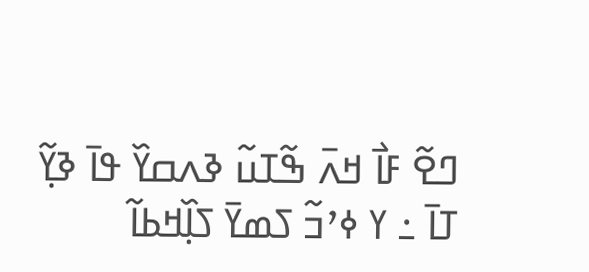ߣߐ߬ ߓߊ߯ ߞߍ߫ ߒ߬ߠߎ߬ ߢߍߛߌ߰ ߟߊ߫ ߢߌ߲߬ ߠߊ߫ ߸ ߌ ߦߴߏ߬ ߖߘߌ߫ ߖߊ߲߰ߞߕߊ߬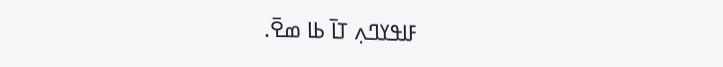ߓߊߟߌߣߍ߲ ߠߊ߫ ߕߊ ߘߐ߫.